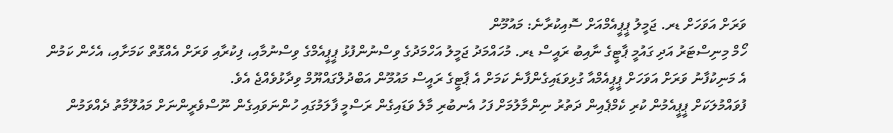ވަރަށް އަވަހަށް ޑރ. ޖަމީލު ޕީޕީއެމްއަށް ސޮއިކުރާނެ: މައުމޫން
ހޯމް މިނިސްޓަރު އަދި ގައުމީ ޕާޓީގެ ނާއިބު ރައީސް ޑރ. މުހައްމަދު ޖަމީލު އަހްމަދުގެ ވިސްނުންފުޅު ޕީޕީއެމްގެ ވިސްނުމާއި، ފިކުރާއި ވަރަށް އެއްގޮތް ކަމަށާއި، އެހެން ކަމުން އެ މަނިކުފާނު ވަރަށް އަވަހަށް ޕީޕީއެމްއާ ގުޅިވަޑައިގެންފާނެ ކަމަށް އެ ޕާޓީގެ ރައީސް މައުމޫން އަބްދުލްގައްޔޫމް ވިދާޅުވެއްޖެ އެވެ.
ފުވައްމުލަކަށް ޕީޕީއެމުން ކުރި ކެމްޕެއިން ދަތުރު ނިންމާލުމަށް ފަހު އެނބުރި މާލެ ވަޑައިގެން ރަސްމީ ފާލަމުގައި ހުންނަވައިގެން ނޫސްވެރީންނަށް މައުލޫމާތު ދެއްވަމުން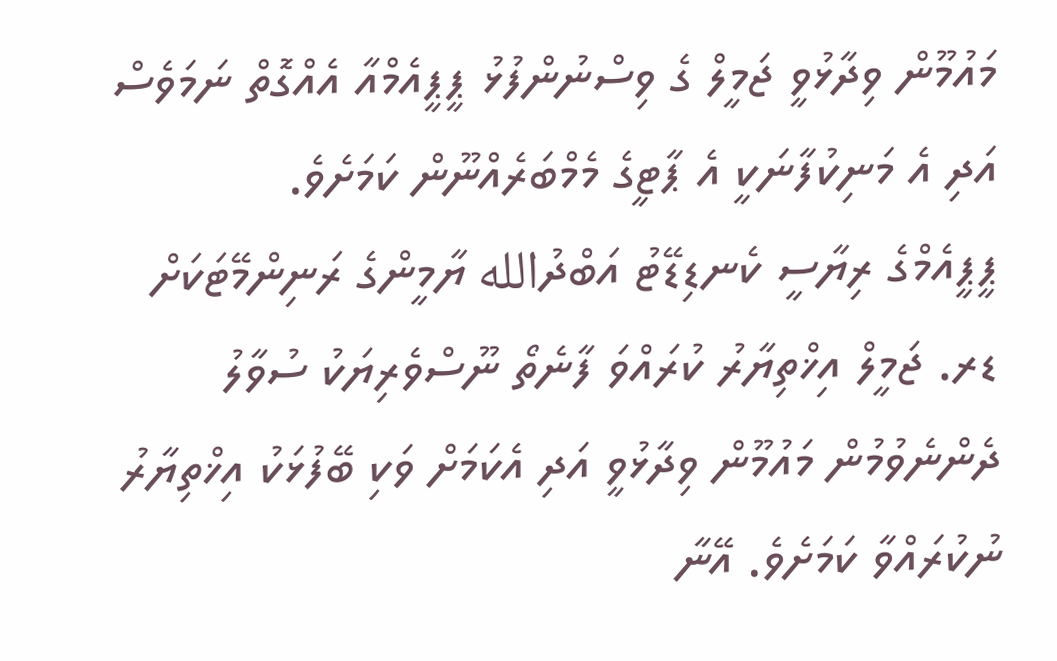މައުމޫން ވިދާޅުވީ ޖަމީލް ގެ ވިސްނުންފުޅު ޕީޕީއެމްއާ އެއްގޮތް ނަމަވެސް އަދި އެ މަނިކުފާނަކީ އެ ޕާޓީގެ މެމްބަރެއްނޫން ކަމަށެވެ.
ޕީޕީއެމްގެ ރިޔާސީ ކެނޑިޑޭޓު އަބްދުالله ޔާމީންގެ ރަނިންމޭޓަކަށް ޑރ. ޖަމީލް އިޚްތިޔާރު ކުރައްވަ ފާނެތޯ ނޫސްވެރިޔަކު ސުވާލު ދެންނެވުމުން މައުމޫން ވިދާޅުވީ އަދި އެކަމަށް ވަކި ބޭފުޅަކު އިޚްތިޔާރު ނުކުރައްވާ ކަމަށެވެ. އޭނާ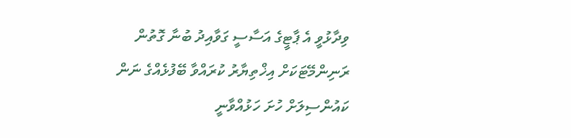ވިދާޅުވީ އެ ޕާޓީގެ އަސާސީ ގަވާއިދު ބުނާ ގޮތުން ރަނިންމޭޓަކަށް އިޚްތިޔާރު ކުރައްވާ ބޭފުޅެއްގެ ނަން ކައުންސިލަށް ހުށަ ހަޅުއްވާނީ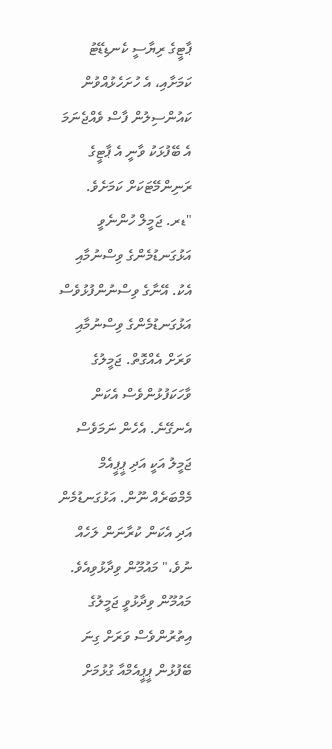ޕާޓީގެ ރިޔާސީ ކެނޑިޑޭޓު ކަމަށާއި، އެ ހުށަހެޅުއްވުން ކައުންސިލުން ފާސް ވެއްޖެނަމަ އެ ބޭފުޅަކު ވާނީ އެ ޕާޓީގެ ރަނިންމޭޓަކަށް ކަމަށެވެ.
"ޑރ. ޖަމީލް ހުންނެވީ އަޅުގަނޑުމެންގެ ވިސްނުމާއި އެކު. އޭނާގެ ވިސްނުންފުޅުވެސް އަޅުގަނޑުމެންގެ ވިސްނުމާއި ވަރަށް އެއްގޮތް. ޖަމީލުގެ ވާހަކަފުޅުންވެސް އެކަން އެނގޭނެ. އެހެން ނަމަވެސް ޖަމީލު އަކީ އަދި ޕީޕީއެމް މެމްބަރެއް ނޫން. އަޅުގަނޑުމެން އަދި އެކަން ކުރާނަން ލަހެއް ނުވެ،" މައުމޫން ވިދާޅުވިއެވެ.
މައުމޫން ވިދާޅުވީ ޖަމީލުގެ އިތުރުންވެސް ވަރަށް ގިނަ ބޭފުޅުން ޕީޕީއެމްއާ ގުޅުމަށް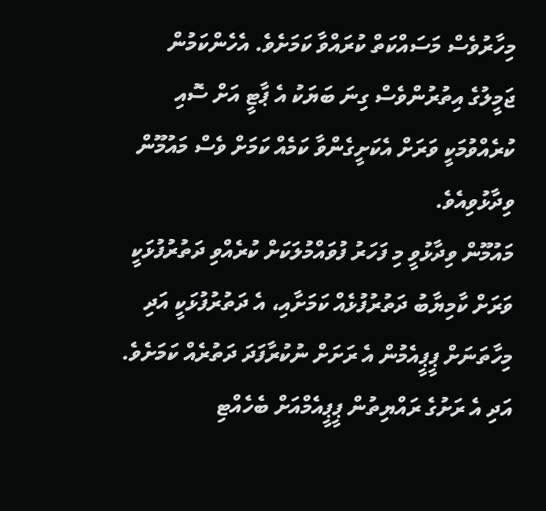މިހާރުވެސް މަސައްކަތް ކުރައްވާ ކަމަށެވެ. އެހެންކަމުން ޖަމީލުގެ އިތުރުންވެސް ގިނަ ބަޔަކު އެ ޕާޓީ އަށް ސޮއި ކުރެއްވުމަކީ ވަރަށް އެކަށީގެންވާ ކަމެއް ކަމަށް ވެސް މައުމޫން ވިދާޅުވިއެވެ.
މައުމޫން ވިދާޅުވީ މި ފަހަރު ފުވައްމުލަކަށް ކުރެއްވި ދަތުރުފުޅަކީ ވަރަށް ކާމިޔާބު ދަތުރުފުޅެއް ކަމަށާއި، އެ ދަތުރުފުޅަކީ އަދި މިހާތަނަށް ޕީޕީއެމުން އެ ރަށަށް ނުކުރާފަދަ ދަތުރެއް ކަމަށެވެ. އަދި އެ ރަށުގެ ރައްޔިތުން ޕީޕީއެމްއަށް ބެހެއްޓި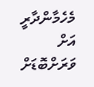މެހެމާންދާރީ އަށް ވަރަށްބޮޑަށް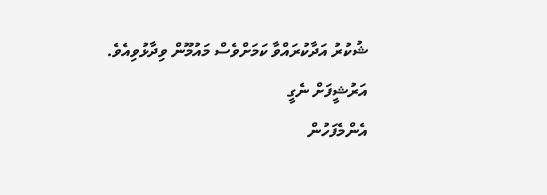ޝުކުރު އަދާކުރައްވާ ކަމަށްވެސް މައުމޫން ވިދާޅުވިއެވެ.
އަރުޝީފަށް ނެގީ
އެންމެފަހުން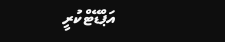އަޕްޑޭޓްކުރީ